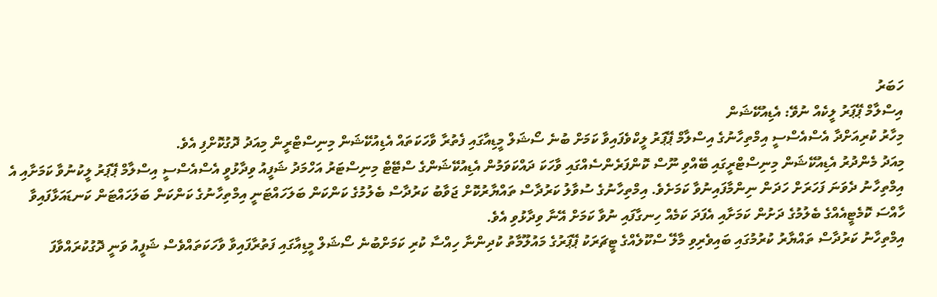ހަބަރު
އިސްލާމް ޕޭޕަރު ލީކެއް ނުވޭ: އެޑިއުކޭޝަން
މިހާރު ކުރިއަށްދާ އެސްއެސްސީ އިމްތިހާނުގެ އިސްލާމް ޕޭޕަރު ލީކްވެފައިވާ ކަމަށް ބުނެ ސޯޝަލް މީޑިއާގައި ފެތުރާ ވާހަކަތައް އެޑިއުކޭޝަން މިނިސްޓްރީން މިއަދު ދޮގުކޮށްފި އެވެ.
މިއަދު މެންދުރު އެޑިއުކޭޝަން މިނިސްޓްރީގައި ބޭއްވި ނޫސް ކޮންފަރެންސެއްގައި ވާހަކަ ދައްކަވަމުން އެޑިއުކޭޝަންގެ ސްޓޭޓް މިނިސްޓަރު އަހްމަދު ޝަފީއު ވިދާޅުވީ އެސްއެސްސީ އިސްލާމް ޕޭޕަރު ލީކުނުވާ ކަމަށާއި އެ އިމްތިހާނު ދެވަނަ ފަހަރަށް ހަދަން ނިންމާފައިނުވާ ކަމަށެވެ. އިމްތިހާނުގެ ސުވާލު ކަރުދާސް ތައްޔާރުކޮށް ޖަވާބު ކަރުދާސް ބެލުމުގެ ކަންކަން ބަލަހައްޓަނީ އިމްތިހާނުގެ ކަންކަން ބަލަހައްޓަން ކަނޑައަޅާފައިވާ ހާއްސަ ކޮމެޓީއެއްގެ ބެލުމުގެ ދަށުން ކަމަށާއި އެފަދަ ކަމެއް ހިނގާފައި ނުވާ ކަމަށް އޭނާ ވިދާޅުވި އެވެ.
އިމްތިހާނު ކަރުދާސް ތައްޔާރު ކުރުމުގައި ބައިވެރިވި މާލޭ ސްކޫލެއްގެ ޓީޗަރަކު ޕޭޕަރުގެ މައުލޫމާތު ކުދިންނާ ހިއްސާ ކުރި ކަމަށްބުނެ ސޯޝަލް މީޑިއާގައި ފަތުރާފައިވާ ވާހަކަތައްވެސް ޝަފީއު ވަނީ ދޮގުކުރައްވާފަ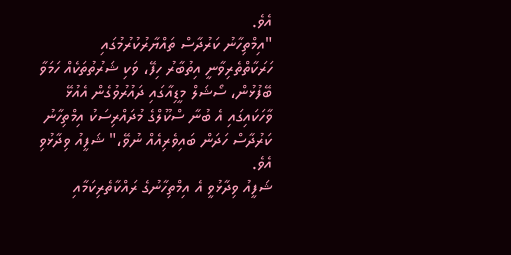އެވެ.
"އިމްތިހާނު ކަރުދާސް ތައްޔާރުކުރުމުގައި ހަރަކާތްތެރިވާނީ އިތުބާރު ހިފޭ، ވަކި ޝަރުތުތަކެއް ހަމަވާ ބޭފުޅުން، ސޯޝަލް މީޑިއާގައި ދައުރުވުގެން އެއުޅޭ ވާހަކައިގައި އެ ބުނާ ސްކޫލްގެ މުދައްރިސަކު އިމްތިހާނު ކަރުދާސް ހަދަން ބައިވެރިއެއް ނުވޭ،" ޝަފީއު ވިދާޅުވި އެވެ.
ޝަފީއު ވިދާޅުވީ އެ އިމްތިހާނުގެ ރައްކާތެރިކަމާއި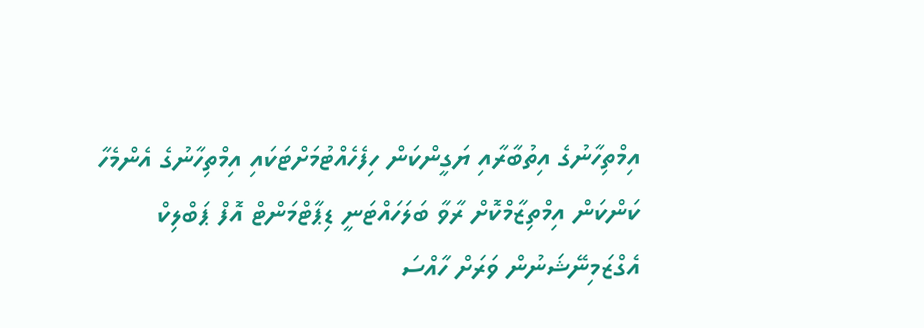އިމްތިހާނުގެ އިތުބާރާއި ޔަގީންކަން ހިފެހެއްޓުމަށްޓަކައި އިމްތިހާނުގެ އެންމެހާ ކަންކަން އިމްތިޒާމްކޮށް ރާވާ ބަލަހައްޓަނީ ޑިޕާޓްމަންޓް އޮފް ޕަބްލިކް އެގްޒަމިނޭޝަނުން ވަރަށް ހާއްސަ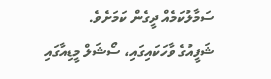ސަމާލުކަމެއް ދީގެން ކަމަށެވެ.
ޝަފީއުގެ ވާހަކައިގައި، ސޯޝަލް މީޑިއާގައި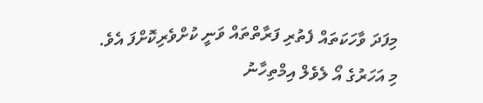މިފަދަ ވާހަކަތައް ފެތުރި ފަރާތްތައް ވަނީ ކުށްވެރިކޮށްފަ އެވެ.
މި އަހަރުގެ އޯ ލެވެލް އިމްތިހާނު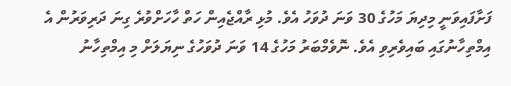ފަށާފައިވަނީ މިދިޔަ މަހުގެ 30 ވަނަ ދުވަހު އެވެ. މުޅި ރާއްޖެއިން ހަތް ހާހަށްވުރެ ގިނަ ދަރިވަރުން އެ އިމްތިހާނުގައި ބައިވެރިވި އެވެ. ނޮވެމްބަރު މަހުގެ 14 ވަނަ ދުވަހުގެ ނިޔަލަށް މި އިމްތިހާނު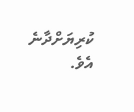ކުރިޔަށްދާނެ އެވެ.